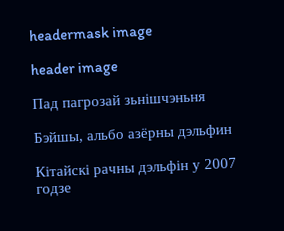headermask image

header image

Пад пагрозай зьнішчэньня

Бэйшы, альбо азёрны дэльфин

Кітайскі рачны дэльфін у 2007 годзе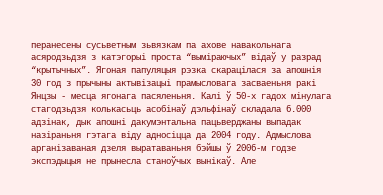перанесены сусьветным зьвязкам па ахове навакольнага асяродзьдзя з катэгорыі проста “выміраючых” відаў у разрад “крытычных”. Ягоная папуляцыя рэзка скарацілася за апошнія 30 год з прычыны актывізацыі прамысловага засваеньня ракі Янцзы - месца ягонага пасяленьня. Калі ў 50-х гадох мінулага стагодзьдзя колькасьць асобінаў дэльфінаў складала 6.000 адзінак, дык апошні дакумэнтальна пацьверджаны выпадак назіраньня гэтага віду адносіцца да 2004 году. Адмыслова арганізаваная дзеля выратаваньня бэйшы ў 2006-м годзе экспэдыцыя не прынесла станоўчых вынікаў. Але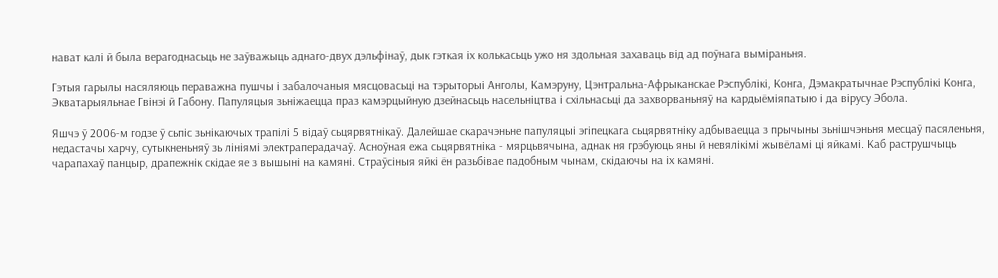нават калі й была верагоднасьць не заўважыць аднаго-двух дэльфінаў, дык гэткая іх колькасьць ужо ня здольная захаваць від ад поўнага выміраньня.

Гэтыя гарылы насяляюць пераважна пушчы і забалочаныя мясцовасьці на тэрыторыі Анголы, Камэруну, Цэнтральна-Афрыканскае Рэспублікі, Конга, Дэмакратычнае Рэспублікі Конга, Экватарыяльнае Гвінэі й Габону. Папуляцыя зьніжаецца праз камэрцыйную дзейнасьць насельніцтва і схільнасьці да захворваньняў на кардыёміяпатыю і да вірусу Эбола.

Яшчэ ў 2006-м годзе ў сьпіс зьнікаючых трапілі 5 відаў сьцярвятнікаў. Далейшае скарачэньне папуляцыі эгіпецкага сьцярвятніку адбываецца з прычыны зьнішчэньня месцаў пасяленьня, недастачы харчу, сутыкненьняў зь лініямі электраперадачаў. Асноўная ежа сьцярвятніка - мярцьвячына, аднак ня грэбуюць яны й невялікімі жывёламі ці яйкамі. Каб раструшчыць чарапахаў панцыр, драпежнік скідае яе з вышыні на камяні. Страўсіныя яйкі ён разьбівае падобным чынам, скідаючы на іх камяні.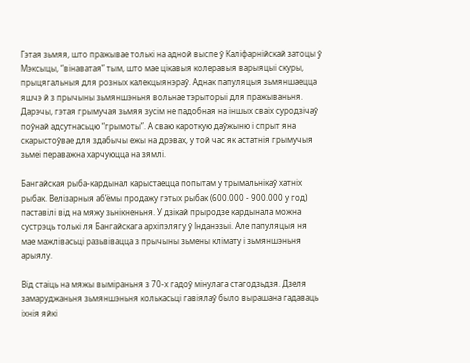Гэтая зьмяя, што пражывае толькі на адной выспе ў Каліфарнійскай затоцы ў Мэксыцы, “вінаватая” тым, што мае цікавыя колеравыя варыяцыі скуры, прыцягальныя для розных калекцыянэраў. Аднак папуляцыя зьмяншаецца яшчэ й з прычыны зьмяншэньня вольнае тэрыторыі для пражываньня. Дарэчы, гэтая грымучая зьмяя зусім не падобная на іншых сваіх суродзічаў поўнай адсутнасьцю “грымоты”. А сваю кароткую даўжыню і спрыт яна скарыстоўвае для здабычы ежы на дрэвах, у той час як астатнія грымучыя зьмеі пераважна харчуюцца на зямлі.

Бангайская рыба-кардынал карыстаецца попытам у трымальнікаў хатніх рыбак. Велізарныя аб’ёмы продажу гэтых рыбак (600.000 - 900.000 у год) паставілі від на мяжу зьнікненьня. У дзікай прыродзе кардынала можна сустрэць толькі ля Бангайскага архіпэлягу ў Інданэзыі. Але папуляцыя ня мае мажлівасьці разьвівацца з прычыны зьмены клімату і зьмяншэньня арыялу.

Від стаіць на мяжы выміраньня з 70-х гадоў мінулага стагодзьдзя. Дзеля замаруджаньня зьмяншэньня колькасьці гавіялаў было вырашана гадаваць іхнія яйкі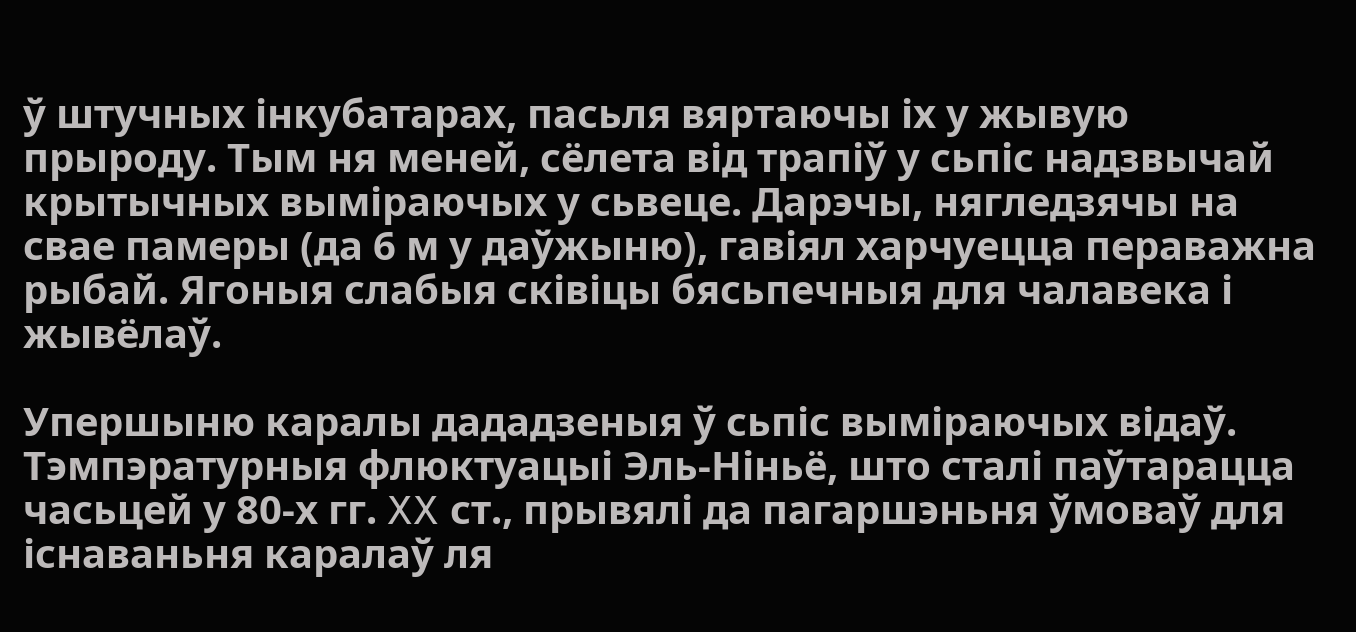ў штучных інкубатарах, пасьля вяртаючы іх у жывую прыроду. Тым ня меней, сёлета від трапіў у сьпіс надзвычай крытычных выміраючых у сьвеце. Дарэчы, нягледзячы на свае памеры (да 6 м у даўжыню), гавіял харчуецца пераважна рыбай. Ягоныя слабыя сківіцы бясьпечныя для чалавека і жывёлаў.

Упершыню каралы дададзеныя ў сьпіс выміраючых відаў. Тэмпэратурныя флюктуацыі Эль-Ніньё, што сталі паўтарацца часьцей у 80-х гг. XX ст., прывялі да пагаршэньня ўмоваў для існаваньня каралаў ля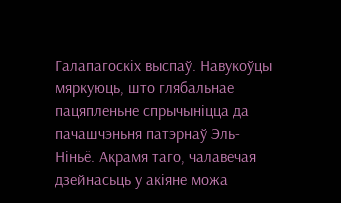Галапагоскіх выспаў. Навукоўцы мяркуюць, што глябальнае пацяпленьне спрычыніцца да пачашчэньня патэрнаў Эль-Ніньё. Акрамя таго, чалавечая дзейнасьць у акіяне можа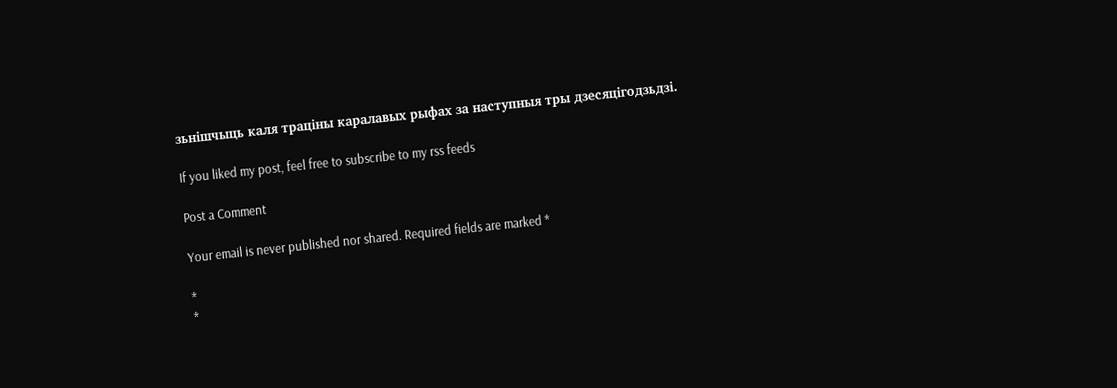зьнішчыць каля траціны каралавых рыфах за наступныя тры дзесяцігодзьдзі.

If you liked my post, feel free to subscribe to my rss feeds

Post a Comment

Your email is never published nor shared. Required fields are marked *

*
*